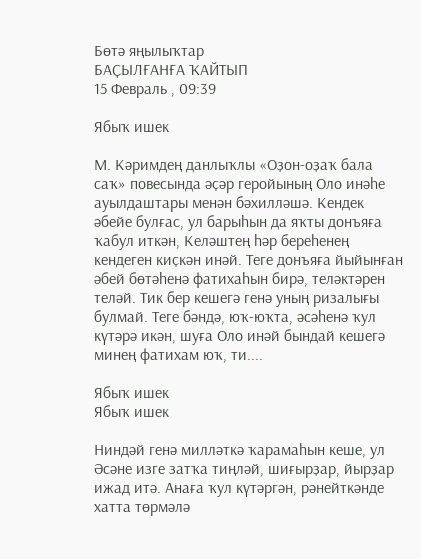Бөтә яңылыҡтар
БАҪЫЛҒАНҒА ҠАЙТЫП
15 Февраль , 09:39

Ябыҡ ишек

М. Кәримдең данлыҡлы «Оҙон-оҙаҡ бала саҡ» повесында әҫәр геройының Оло инәһе ауылдаштары менән бәхилләшә. Кендек әбейе булғас, ул барыһын да яҡты донъяға ҡабул иткән, Келәштең һәр береһенең кендеген киҫкән инәй. Теге донъяға йыйынған әбей бөтәһенә фатихаһын бирә, теләктәрен теләй. Тик бер кешегә генә уның ризалығы булмай. Теге бәндә, юҡ-юҡта, әсәһенә ҡул күтәрә икән, шуға Оло инәй бындай кешегә минең фатихам юҡ, ти....

Ябыҡ ишек
Ябыҡ ишек

Ниндәй генә милләткә ҡарамаһын кеше, ул Әсәне изге затҡа тиңләй, шиғырҙар, йырҙар ижад итә. Анаға ҡул күтәргән, рәнейткәнде хатта төрмәлә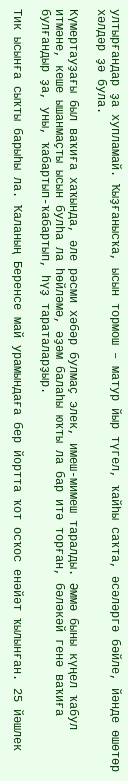ултырғандар ҙа хупламай. Ҡыҙғанысҡа, ысын тормош – матур йыр түгел, ҡайһы саҡта, әсәләргә бәйле, йәнде өшөтөр хәлдәр ҙә була.

Күмертауҙағы был ваҡиға хаҡында, әле рәсми хәбәр булмаҫ элек, имеш-мимеш таралды. Әммә быны күңел ҡабул итмәне, кеше ышанмаҫты ысын булһа ла һөйләмә, әҙәм балаһы юҡты ла бар итә торған, бәләкәй генә ваҡиға булғандыр ҙа, уны, ҡабартып-ҡабартып, һүҙ тараталарҙыр.

Тик ысынға сыҡты барыһы ла. Ҡаланың Беренсе май урамындаға бер йортта ҡот осҡос енәйәт ҡылынған. 25 йәшлек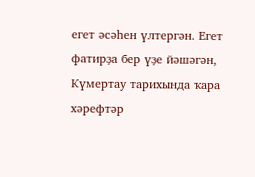егет әсәһен үлтергән. Егет фатирҙа бер үҙе йәшәгән, Күмертау тарихында ҡара хәрефтәр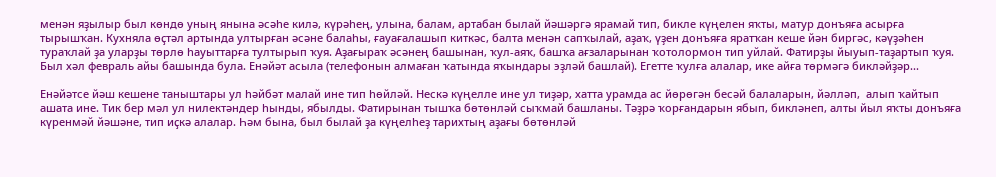менән яҙылыр был көндө уның янына әсәһе килә, күрәһең, улына, балам, артабан былай йәшәргә ярамай тип, бикле күңелен яҡты, матур донъяға асырға тырышҡан. Кухняла өҫтәл артында ултырған әсәне балаһы, ғауағалашып киткәс, балта менән сапҡылай, аҙаҡ, үҙен донъяға яратҡан кеше йән биргәс, кәүҙәһен тураҡлай ҙа уларҙы төрлө һауыттарға тултырып ҡуя. Аҙағыраҡ әсәнең башынан, ҡул-аяҡ, башҡа ағзаларынан ҡотолормон тип уйлай. Фатирҙы йыуып-таҙартып ҡуя. Был хәл февраль айы башында була. Енәйәт асыла (телефонын алмаған ҡатында яҡындары эҙләй башлай). Егетте ҡулға алалар, ике айға төрмәгә бикләйҙәр...

Енәйәтсе йәш кешене таныштары ул һәйбәт малай ине тип һөйләй. Нескә күңелле ине ул тиҙәр, хатта урамда ас йөрөгән бесәй балаларын, йәлләп,  алып ҡайтып ашата ине. Тик бер мәл ул нилектәндер һынды, ябылды. Фатирынан тышҡа бөтөнләй сыҡмай башланы. Тәҙрә ҡорғандарын ябып, бикләнеп, алты йыл яҡты донъяға күренмәй йәшәне, тип иҫкә алалар. Һәм бына, был былай ҙа күңелһеҙ тарихтың аҙағы бөтөнләй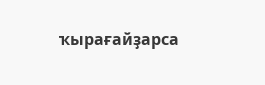ҡырағайҙарса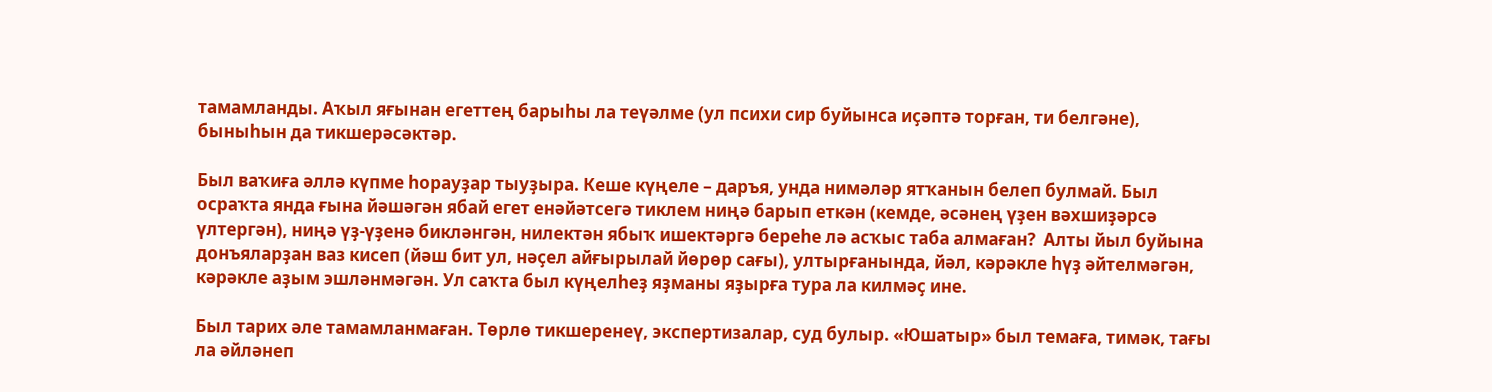тамамланды. Аҡыл яғынан егеттең барыһы ла теүәлме (ул психи сир буйынса иҫәптә торған, ти белгәне), быныһын да тикшерәсәктәр.

Был ваҡиға әллә күпме һорауҙар тыуҙыра. Кеше күңеле – даръя, унда нимәләр ятҡанын белеп булмай. Был осраҡта янда ғына йәшәгән ябай егет енәйәтсегә тиклем ниңә барып еткән (кемде, әсәнең үҙен вәхшиҙәрсә үлтергән), ниңә үҙ-үҙенә бикләнгән, нилектән ябыҡ ишектәргә береһе лә асҡыс таба алмаған?  Алты йыл буйына донъяларҙан ваз кисеп (йәш бит ул, нәҫел айғырылай йөрөр сағы), ултырғанында, йәл, кәрәкле һүҙ әйтелмәгән, кәрәкле аҙым эшләнмәгән. Ул саҡта был күңелһеҙ яҙманы яҙырға тура ла килмәҫ ине.

Был тарих әле тамамланмаған. Төрлө тикшеренеү, экспертизалар, суд булыр. «Юшатыр» был темаға, тимәк, тағы ла әйләнеп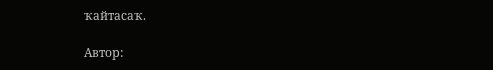ҡайтасаҡ.

Автор: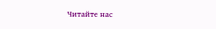Читайте нас